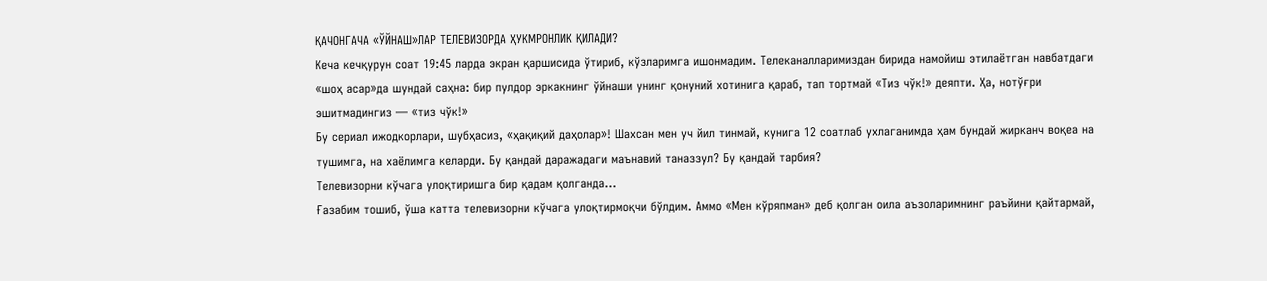ҚАЧОНГАЧА «ЎЙНАШ»ЛАР ТЕЛЕВИЗОРДА ҲУКМРОНЛИК ҚИЛАДИ?
Кеча кечқурун соат 19:45 ларда экран қаршисида ўтириб, кўзларимга ишонмадим. Телеканалларимиздан бирида намойиш этилаётган навбатдаги «шоҳ асар»да шундай саҳна: бир пулдор эркакнинг ўйнаши унинг қонуний хотинига қараб, тап тортмай «Тиз чўк!» деяпти. Ҳа, нотўғри эшитмадингиз — «тиз чўк!»
Бу сериал ижодкорлари, шубҳасиз, «ҳақиқий даҳолар»! Шахсан мен уч йил тинмай, кунига 12 соатлаб ухлаганимда ҳам бундай жирканч воқеа на тушимга, на хаёлимга келарди. Бу қандай даражадаги маънавий таназзул? Бу қандай тарбия?
Телевизорни кўчага улоқтиришга бир қадам қолганда…
Ғазабим тошиб, ўша катта телевизорни кўчага улоқтирмоқчи бўлдим. Аммо «Мен кўряпман» деб қолган оила аъзоларимнинг раъйини қайтармай,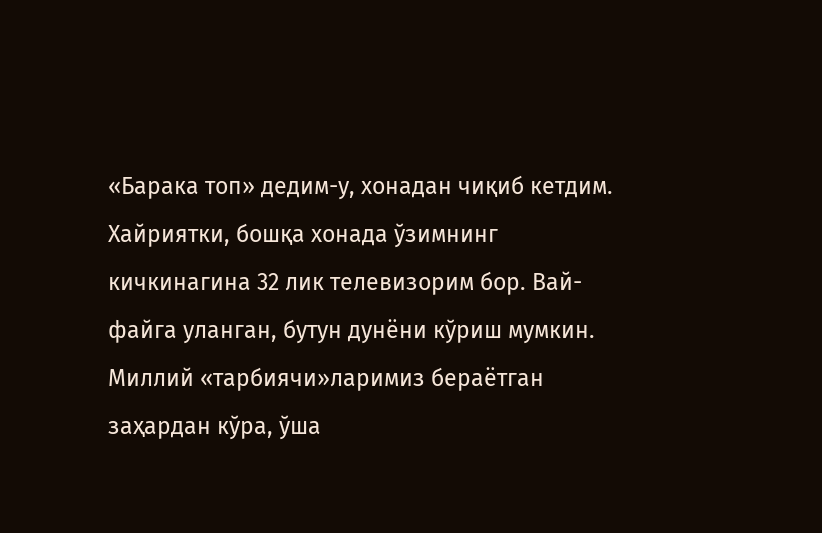«Барака топ» дедим-у, хонадан чиқиб кетдим. Хайриятки, бошқа хонада ўзимнинг кичкинагина 32 лик телевизорим бор. Вай-файга уланган, бутун дунёни кўриш мумкин. Миллий «тарбиячи»ларимиз бераётган заҳардан кўра, ўша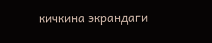кичкина экрандаги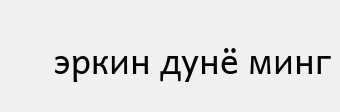эркин дунё минг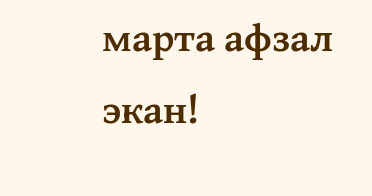марта афзал экан!